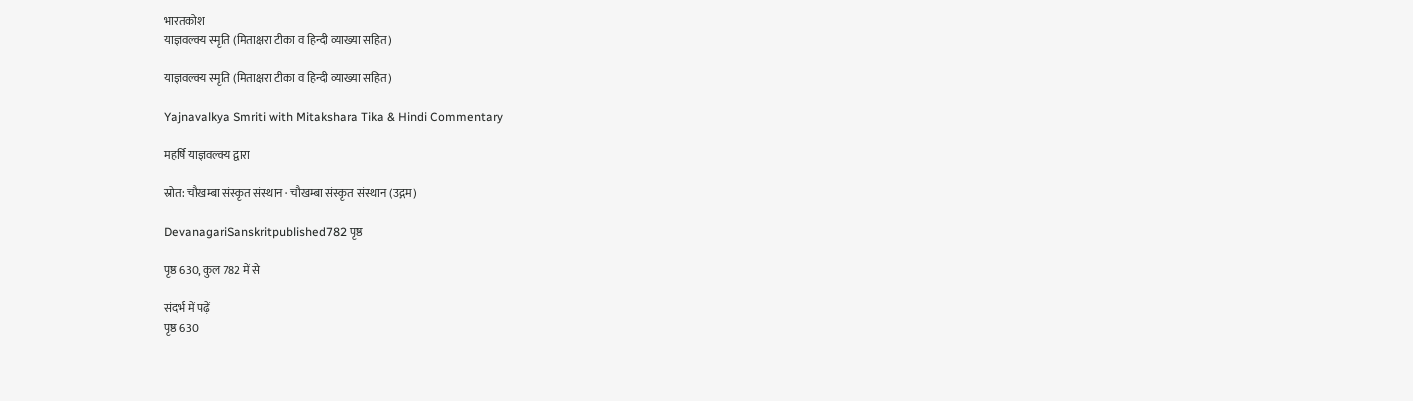भारतकोश
याज्ञवल्क्य स्मृति (मिताक्षरा टीका व हिन्दी व्याख्या सहित)

याज्ञवल्क्य स्मृति (मिताक्षरा टीका व हिन्दी व्याख्या सहित)

Yajnavalkya Smriti with Mitakshara Tika & Hindi Commentary

महर्षि याज्ञवल्क्य द्वारा

स्रोत: चौखम्बा संस्कृत संस्थान · चौखम्बा संस्कृत संस्थान (उद्गम)

DevanagariSanskritpublished782 पृष्ठ

पृष्ठ 630, कुल 782 में से

संदर्भ में पढ़ें
पृष्ठ 630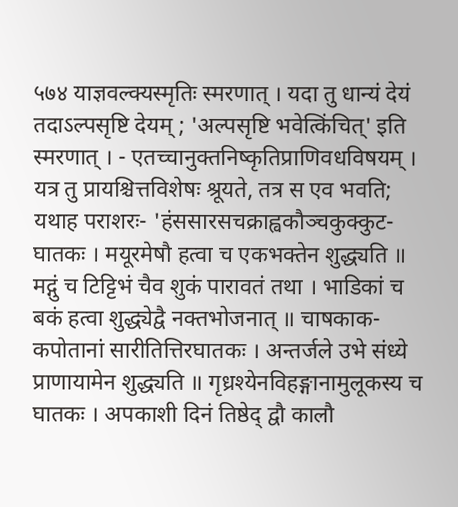५७४ याज्ञवल्क्यस्मृतिः स्मरणात् । यदा तु धान्यं देयं तदाऽल्पसृष्टि देयम् ; 'अल्पसृष्टि भवेत्किंचित्' इति स्मरणात् । - एतच्चानुक्तनिष्कृतिप्राणिवधविषयम् । यत्र तु प्रायश्चित्तविशेषः श्रूयते, तत्र स एव भवति; यथाह पराशरः- 'हंससारसचक्राह्वकौञ्चकुक्कुट- घातकः । मयूरमेषौ हत्वा च एकभक्तेन शुद्ध्यति ॥ मद्गुं च टिट्टिभं चैव शुकं पारावतं तथा । भाडिकां च बकं हत्वा शुद्ध्येद्वै नक्तभोजनात् ॥ चाषकाक- कपोतानां सारीतित्तिरघातकः । अन्तर्जले उभे संध्ये प्राणायामेन शुद्ध्यति ॥ गृध्रश्येनविहङ्गानामुलूकस्य च घातकः । अपकाशी दिनं तिष्ठेद् द्वौ कालौ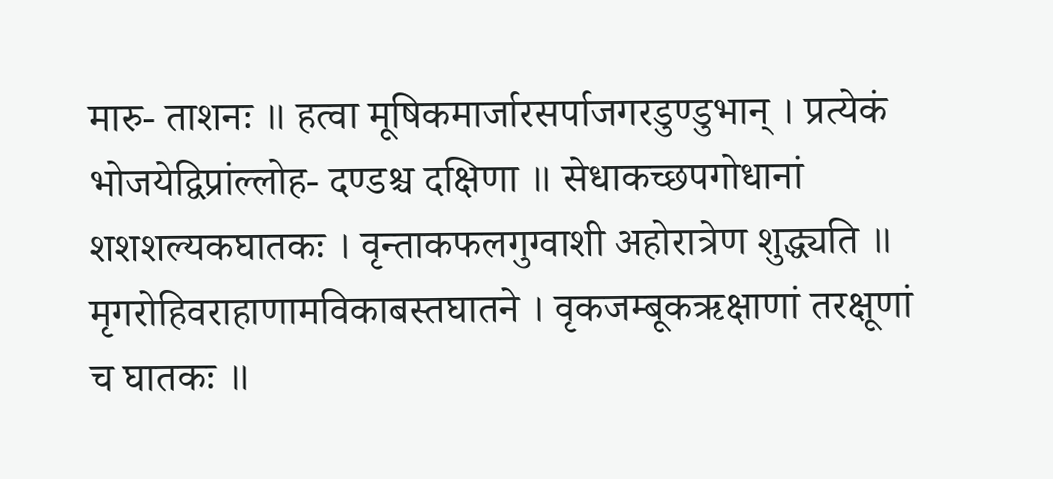मारु- ताशनः ॥ हत्वा मूषिकमार्जारसर्पाजगरडुण्डुभान् । प्रत्येकं भोजयेद्विप्रांल्लोह- दण्डश्च दक्षिणा ॥ सेधाकच्छपगोधानां शशशल्यकघातकः । वृन्ताकफलगुग्वाशी अहोरात्रेण शुद्ध्यति ॥ मृगरोहिवराहाणामविकाबस्तघातने । वृकजम्बूकऋक्षाणां तरक्षूणां च घातकः ॥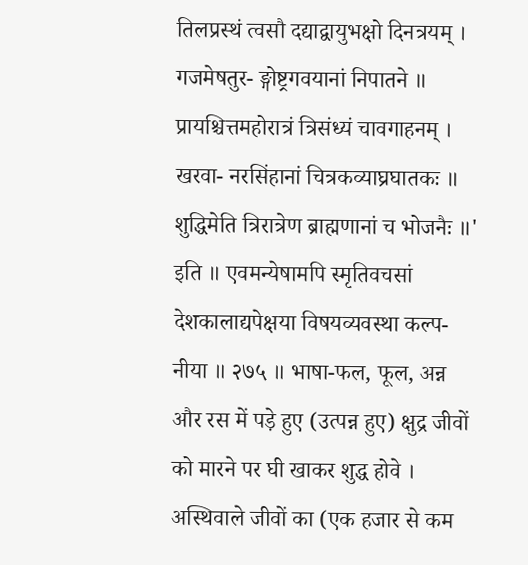तिलप्रस्थं त्वसौ दद्याद्वायुभक्षो दिनत्रयम् । गजमेषतुर- ङ्गोष्ट्रगवयानां निपातने ॥ प्रायश्चित्तमहोरात्रं त्रिसंध्यं चावगाहनम् । खरवा- नरसिंहानां चित्रकव्याघ्रघातकः ॥ शुद्धिमेति त्रिरात्रेण ब्राह्मणानां च भोजनैः ॥' इति ॥ एवमन्येषामपि स्मृतिवचसां देशकालाद्यपेक्षया विषयव्यवस्था कल्प- नीया ॥ २७५ ॥ भाषा-फल, फूल, अन्न और रस में पड़े हुए (उत्पन्न हुए) क्षुद्र जीवों को मारने पर घी खाकर शुद्ध होवे । अस्थिवाले जीवों का (एक हजार से कम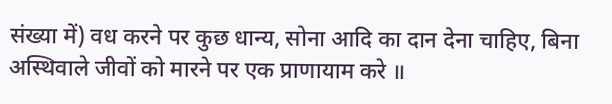संख्या में) वध करने पर कुछ धान्य, सोना आदि का दान देना चाहिए, बिना अस्थिवाले जीवों को मारने पर एक प्राणायाम करे ॥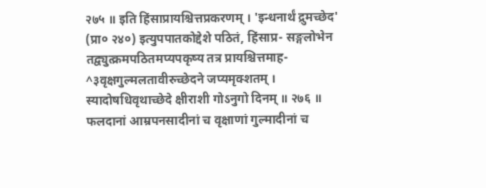२७५ ॥ इति हिंसाप्रायश्चित्तप्रकरणम् । 'इन्धनार्थं द्रुमच्छेद' (प्रा० २४०) इत्युपपातकोद्देशे पठितं, हिंसाप्र- सङ्गलोभेन तद्व्युत्क्रमपठितमप्यपकृष्य तत्र प्रायश्चित्तमाह- ^३वृक्षगुल्मलतावीरुच्छेदने जप्यमृक्शतम् । स्यादोषधिवृथाच्छेदे क्षीराशी गोऽनुगो दिनम् ॥ २७६ ॥ फलदानां आम्रपनसादीनां च वृक्षाणां गुल्मादीनां च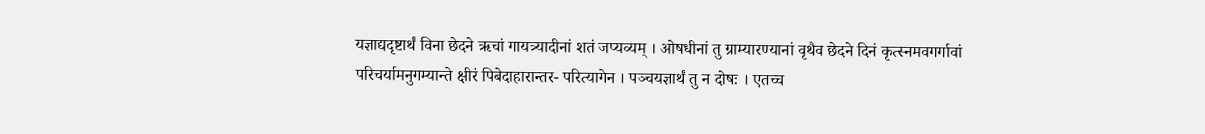यज्ञाद्यदृष्टार्थं विना छेदने ऋचां गायत्र्यादीनां शतं जप्यव्यम् । ओषधीनां तु ग्राम्यारण्यानां वृथैव छेदने दिनं कृत्स्नमवगर्गावां परिचर्यामनुगम्यान्ते क्षीरं पिबेदाहारान्तर- परित्यागेन । पञ्चयज्ञार्थं तु न दोषः । एतच्च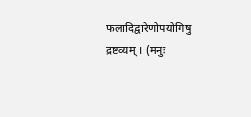फलादिद्वारेणोपयोगिषु द्रष्टव्यम् । (मनुः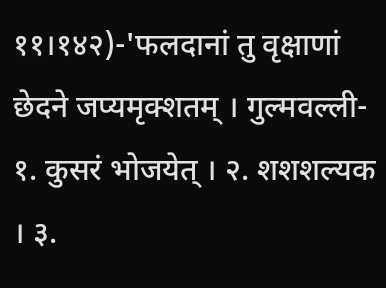११।१४२)-'फलदानां तु वृक्षाणां छेदने जप्यमृक्शतम् । गुल्मवल्ली- १. कुसरं भोजयेत् । २. शशशल्यक । ३.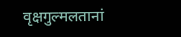वृक्षगुल्मलतानां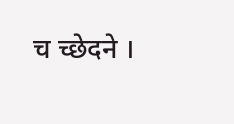च च्छेदने ।